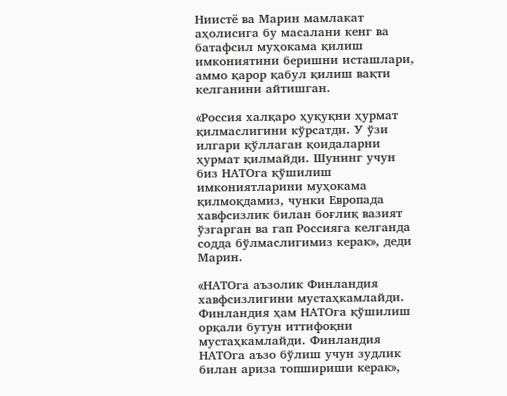Ниистё ва Марин мамлакат аҳолисига бу масалани кенг ва батафсил муҳокама қилиш имкониятини беришни исташлари, аммо қарор қабул қилиш вақти келганини айтишган.

«Россия халқаро ҳуқуқни ҳурмат қилмаслигини кўрсатди. У ўзи илгари қўллаган қоидаларни ҳурмат қилмайди. Шунинг учун биз НАТОга қўшилиш имкониятларини муҳокама қилмоқдамиз, чунки Европада хавфсизлик билан боғлиқ вазият ўзгарган ва гап Россияга келганда содда бўлмаслигимиз керак», деди Марин.

«НАТОга аъзолик Финландия хавфсизлигини мустаҳкамлайди. Финландия ҳам НАТОга қўшилиш орқали бутун иттифоқни мустаҳкамлайди. Финландия НАТОга аъзо бўлиш учун зудлик билан ариза топшириши керак»,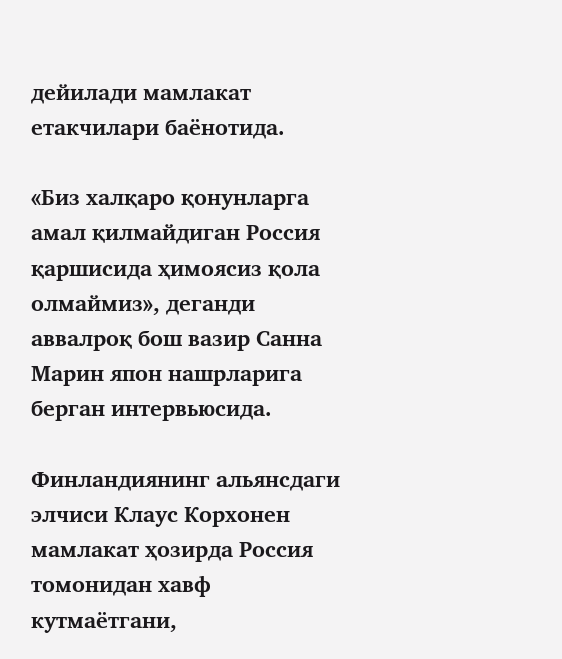дейилади мамлакат етакчилари баёнотида.

«Биз халқаро қонунларга амал қилмайдиган Россия қаршисида ҳимоясиз қола олмаймиз», деганди аввалроқ бош вазир Санна Марин япон нашрларига берган интервьюсида.

Финландиянинг альянсдаги элчиси Клаус Корхонен мамлакат ҳозирда Россия томонидан хавф кутмаётгани,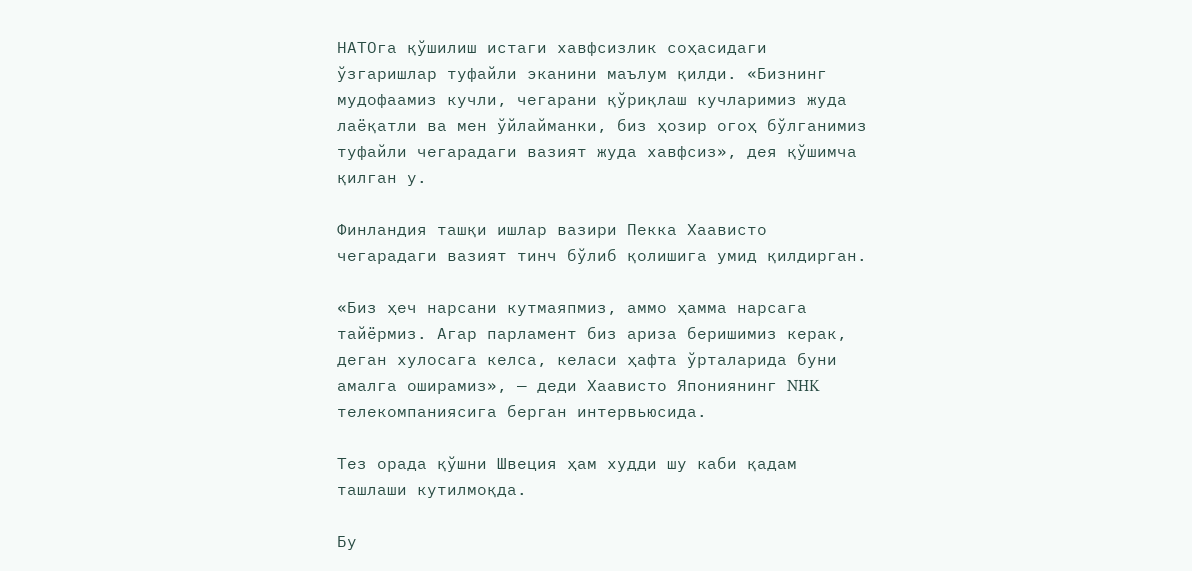НАТОга қўшилиш истаги хавфсизлик соҳасидаги ўзгаришлар туфайли эканини маълум қилди. «Бизнинг мудофаамиз кучли, чегарани қўриқлаш кучларимиз жуда лаёқатли ва мен ўйлайманки, биз ҳозир огоҳ бўлганимиз туфайли чегарадаги вазият жуда хавфсиз», дея қўшимча қилган у.

Финландия ташқи ишлар вазири Пекка Хаависто чегарадаги вазият тинч бўлиб қолишига умид қилдирган.

«Биз ҳеч нарсани кутмаяпмиз, аммо ҳамма нарсага тайёрмиз. Агар парламент биз ариза беришимиз керак, деган хулосага келса, келаси ҳафта ўрталарида буни амалга оширамиз», — деди Хаависто Япониянинг NHK телекомпаниясига берган интервьюсида.

Тез орада қўшни Швеция ҳам худди шу каби қадам ташлаши кутилмоқда.

Бу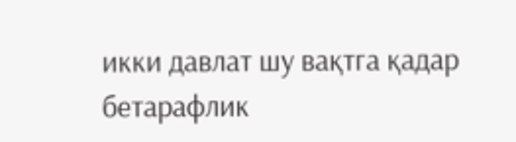икки давлат шу вақтга қадар бетарафлик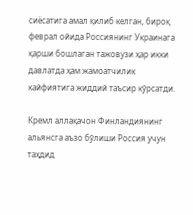сиёсатига амал қилиб келган, бироқ феврал ойида Россиянинг Украинага қарши бошлаган тажовузи ҳар икки давлатда ҳам жамоатчилик кайфиятига жиддий таъсир кўрсатди.

Кремл аллақачон Финландиянинг альянсга аъзо бўлиши Россия учун таҳдид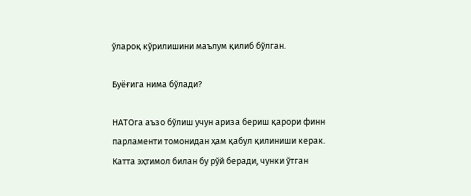ўлароқ кўрилишини маълум қилиб бўлган.

Буёғига нима бўлади?

НАТОга аъзо бўлиш учун ариза бериш қарори финн парламенти томонидан ҳам қабул қилиниши керак. Катта эҳтимол билан бу рўй беради, чунки ўтган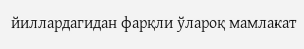йиллардагидан фарқли ўлароқ мамлакат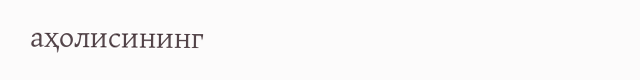аҳолисининг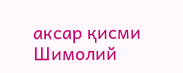аксар қисми Шимолий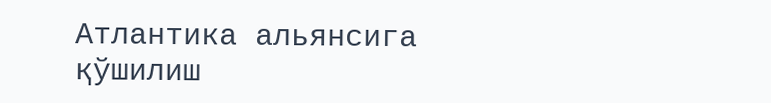Атлантика альянсига қўшилиш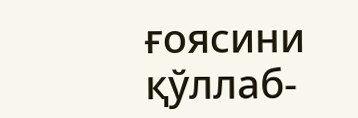ғоясини қўллаб-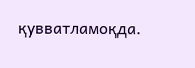қувватламоқда.